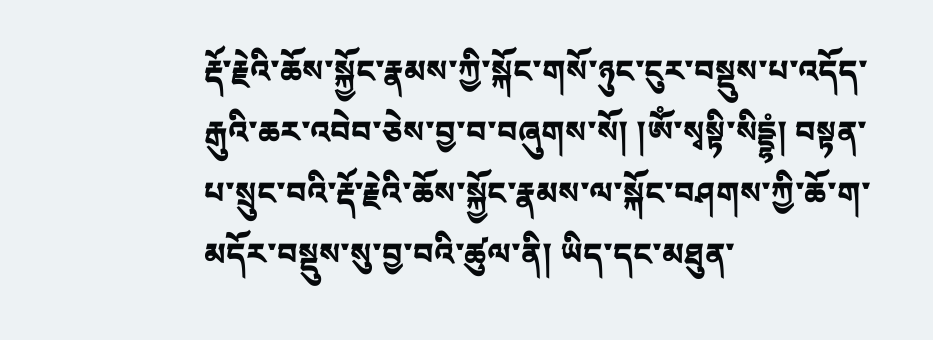རྡོ་རྗེའི་ཆོས་སྐྱོང་རྣམས་ཀྱི་སྐོང་གསོ་ཉུང་ངུར་བསྡུས་པ་འདོད་རྒུའི་ཆར་འབེབ་ཅེས་བྱ་བ་བཞུགས་སོ། །ཨོཾ་སྭསྟི་སིདྡྷཾ། བསྟན་པ་སྲུང་བའི་རྡོ་རྗེའི་ཆོས་སྐྱོང་རྣམས་ལ་སྐོང་བཤགས་ཀྱི་ཆོ་ག་མདོར་བསྡུས་སུ་བྱ་བའི་ཚུལ་ནི། ཡིད་དང་མཐུན་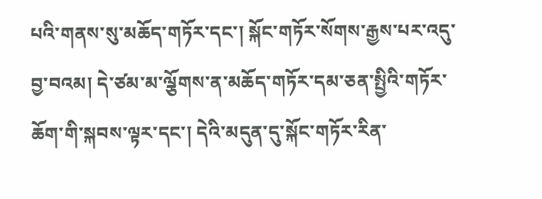པའི་གནས་སུ་མཆོད་གཏོར་དང་། སྐོང་གཏོར་སོགས་རྒྱས་པར་འདུ་བྱ་བའམ། དེ་ཙམ་མ་ལྕོགས་ན་མཆོད་གཏོར་དམ་ཅན་སྤྱིའི་གཏོར་ཆོག་གི་སྐབས་ལྟར་དང་། དེའི་མདུན་དུ་སྐོང་གཏོར་རིན་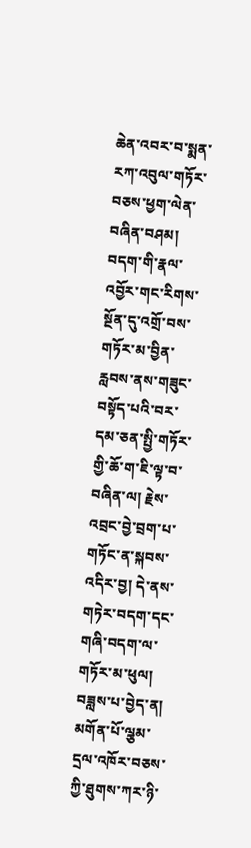ཆེན་འབར་བ་སྨན་རཀ་འབུལ་གཏོར་བཅས་ཕྱག་ལེན་བཞིན་བཤམ། བདག་གི་རྣལ་འབྱོར་གང་རིགས་སྔོན་དུ་འགྲོ་བས་གཏོར་མ་བྱིན་རླབས་ནས་གཟུང་བསྟོད་པའི་བར་དམ་ཅན་སྤྱི་གཏོར་གྱི་ཆོ་ག་ཇི་ལྟ་བ་བཞིན་ལ། རྗེས་འབྲང་བྱེ་བྲག་པ་གཏོང་ན་སྐབས་འདིར་བྱ། དེ་ནས་གཏེར་བདག་དང་གཞི་བདག་ལ་གཏོར་མ་ཕུལ། བཟླས་པ་བྱེད་ན། མགོན་པོ་ལྕམ་དྲལ་འཁོར་བཅས་ཀྱི་ཐུགས་ཀར་ཉི་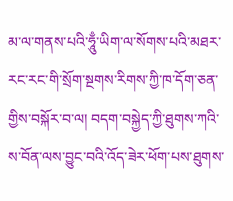མ་ལ་གནས་པའི་ཧཱུྃ་ཡིག་ལ་སོགས་པའི་མཐར་རང་རང་གི་སྲོག་སྔགས་རིགས་ཀྱི་ཁ་དོག་ཅན་གྱིས་བསྐོར་བ་ལ། བདག་བསྐྱེད་ཀྱི་ཐུགས་ཀའི་ས་བོན་ལས་བྱུང་བའི་འོད་ཟེར་ཕོག་པས་ཐུགས་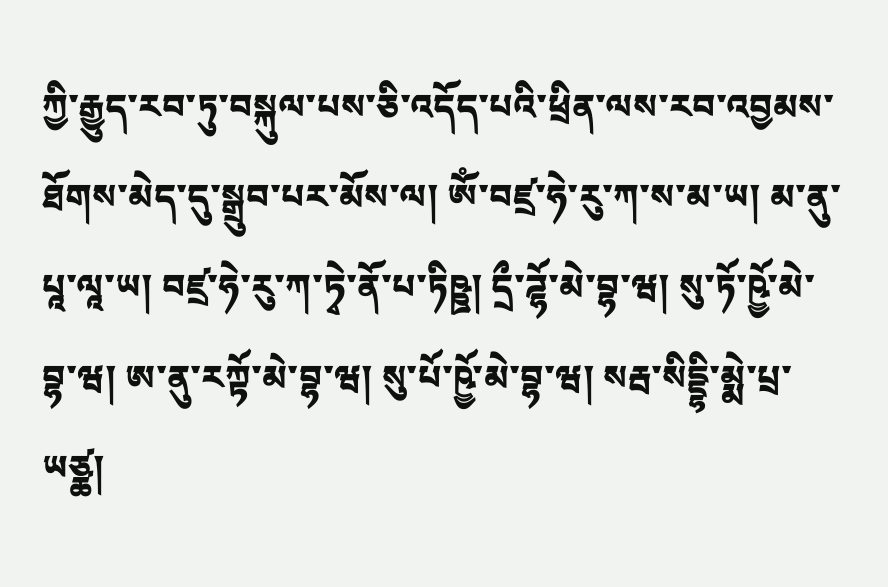ཀྱི་རྒྱུད་རབ་ཏུ་བསྐུལ་པས་ཅི་འདོད་པའི་ཕྲིན་ལས་རབ་འབྱམས་ཐོགས་མེད་དུ་སྒྲུབ་པར་མོས་ལ། ཨོཾ་བཛྲ་ཧེ་རུ་ཀ་ས་མ་ཡ། མ་ནུ་པཱ་ལཱ་ཡ། བཛྲ་ཧེ་རུ་ཀ་ཏྭེ་ནོ་པ་ཏིཥྛ། དྲྀ་ཌྷོ་མེ་བྷ་ཝ། སུ་ཏོ་ཥྱོ་མེ་བྷ་ཝ། ཨ་ནུ་རཀྟོ་མེ་བྷ་ཝ། སུ་པོ་ཥྱོ་མེ་བྷ་ཝ། སརྦ་སིདྡྷི་མྨེ་པྲ་ཡཙྪ།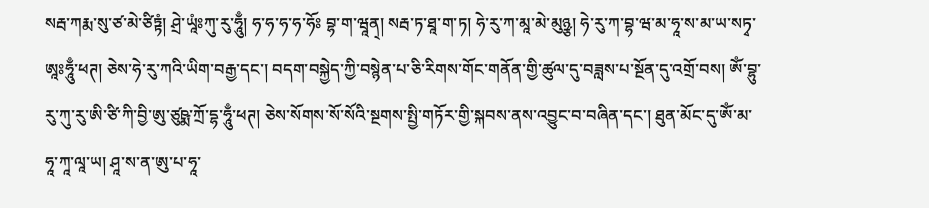སརྦ་ཀརྨ་སུ་ཙ་མེ་ཙིཏྟཾ། ཤྲེ་ཡཱཾཿཀུ་རུ་ཧཱུྃ། ཧ་ཧ་ཧ་ཧ་ཧོཿ བྷ་ག་ཝཱན྄། སརྦ་ཏ་ཐཱ་ག་ཏ། ཧེ་རུ་ཀ་མཱ་མེ་མུཉྩ། ཧེ་རུ་ཀ་བྷ་ཝ་མ་ཧཱ་ས་མ་ཡ་སཏྭ་ཨཱཿཧཱུྃ་ཕཊ། ཅེས་ཧེ་རུ་ཀའི་ཡིག་བརྒྱ་དང་། བདག་བསྐྱེད་ཀྱི་བསྙེན་པ་ཅི་རིགས་གོང་གནོན་གྱི་ཚུལ་དུ་བཟླས་པ་སྔོན་དུ་འགྲོ་བས། ཨོཾ་བྷུ་རུ་ཀུ་རུ་ཨི་ཙི་ཀི་བྱི་ཨུ་ཙུཥྨ་ཀྲོ་དྷ་ཧཱུྃ་ཕཊ། ཅེས་སོགས་སོ་སོའི་སྔགས་སྤྱི་གཏོར་གྱི་སྐབས་ནས་འབྱུང་བ་བཞིན་དང་། ཐུན་མོང་དུ་ཨོཾ་མ་ཧཱ་ཀཱ་ལཱ་ཡ། ཤཱ་ས་ན་ཨུ་པ་ཧཱ་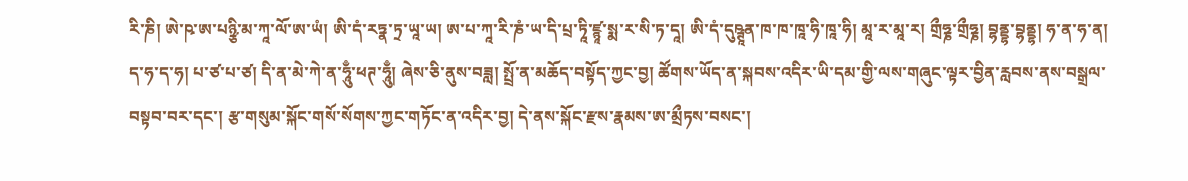རི་ཎི། ཨེ་ཥ་ཨ་པཉྩི་མ་ཀཱ་ལོ་ཨ་ཡཾ། ཨི་དཾ་རཏྣ་ཏྲ་ཡཱ་ཡ། ཨ་པ་ཀཱ་རི་ཎཾ་ཡ་དི་པྲ་ཏཱི་ཛྙཱ་སྨ་ར་སི་ཏ་དཱ། ཨི་དཾ་དུཥྚཱན་ཁ་ཁ་ཁཱ་ཧི་ཁཱ་ཧི། མཱ་ར་མཱ་ར། གྲྀཧྞ་གྲྀཧྞ། བྷནྡྷ་བྷནྡྷ། ཧ་ན་ཧ་ན། ད་ཧ་ད་ཧ། པ་ཙ་པ་ཙ། དི་ན་མེ་ཀེ་ན་ཧཱུྃ་ཕཊ་ཧཱུྃ། ཞེས་ཅི་ནུས་བཟླ། སྤྲོ་ན་མཆོད་བསྟོད་ཀྱང་བྱ། ཚོགས་ཡོད་ན་སྐབས་འདིར་ཡི་དམ་གྱི་ལས་གཞུང་ལྟར་བྱིན་རླབས་ནས་བསྒྲལ་བསྟབ་བར་དང་། རྩ་གསུམ་སྐོང་གསོ་སོགས་ཀྱང་གཏོང་ན་འདིར་བྱ། དེ་ནས་སྐོང་རྫས་རྣམས་ཨ་མྲྀཏས་བསང་།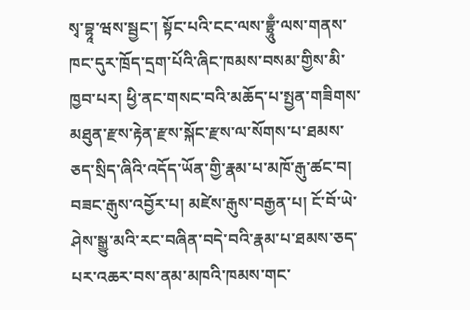སྭ་བྷཱ་ཝས་སྦྱང་། སྟོང་པའི་ངང་ལས་བྷྲཱུྃ་ལས་གནས་ཁང་དུར་ཁྲོད་དྲག་པོའི་ཞིང་ཁམས་བསམ་གྱིས་མི་ཁྱབ་པར། ཕྱི་ནང་གསང་བའི་མཆོད་པ་སྤྱན་གཟིགས་མཐུན་རྫས་རྟེན་རྫས་སྐོང་རྫས་ལ་སོགས་པ་ཐམས་ཅད་སྲིད་ཞིའི་འདོད་ཡོན་གྱི་རྣམ་པ་མཁོ་རྒུ་ཚང་བ། བཟང་རྒུས་འབྱོར་པ། མཛེས་རྒུས་བརྒྱན་པ། ངོ་བོ་ཡེ་ཤེས་སྒྱུ་མའི་རང་བཞིན་བདེ་བའི་རྣམ་པ་ཐམས་ཅད་པར་འཆར་བས་ནམ་མཁའི་ཁམས་གང་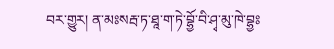བར་གྱུར། ན་མཿསརྦ་ཏ་ཐཱ་ག་ཏེ་བྷྱོ་བི་ཤྭ་མུ་ཁེ་བྷྱཿ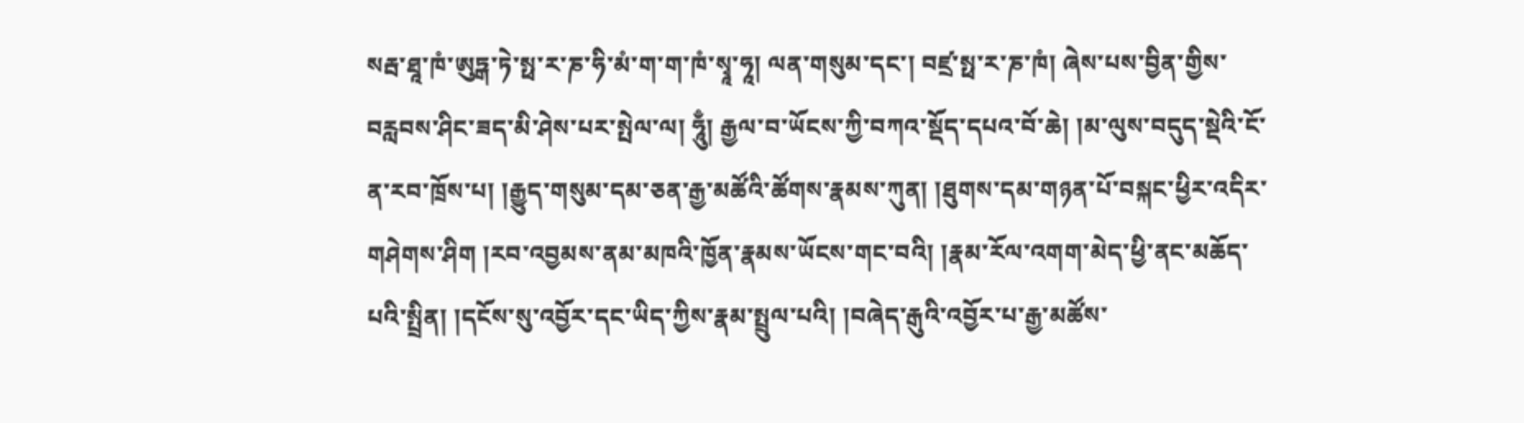སརྦ་ཐཱ་ཁཾ་ཨུཏྒ་ཏེ་སྥ་ར་ཎ་ཧི་མཾ་ག་ག་ཁཾ་སྭཱ་ཧཱ། ལན་གསུམ་དང་། བཛྲ་སྥ་ར་ཎ་ཁཾ། ཞེས་པས་བྱིན་གྱིས་བརླབས་ཤིང་ཟད་མི་ཤེས་པར་སྤེལ་ལ། ཧཱུྃ། རྒྱལ་བ་ཡོངས་ཀྱི་བཀའ་སྡོད་དཔའ་བོ་ཆེ། །མ་ལུས་བདུད་སྡེའི་ངོ་ན་རབ་ཁྲོས་པ། །རྒྱུད་གསུམ་དམ་ཅན་རྒྱ་མཚོའི་ཚོགས་རྣམས་ཀུན། །ཐུགས་དམ་གཉན་པོ་བསྐང་ཕྱིར་འདིར་གཤེགས་ཤིག །རབ་འབྱམས་ནམ་མཁའི་ཁྱོན་རྣམས་ཡོངས་གང་བའི། །རྣམ་རོལ་འགག་མེད་ཕྱི་ནང་མཆོད་པའི་སྤྲིན། །དངོས་སུ་འབྱོར་དང་ཡིད་ཀྱིས་རྣམ་སྤྲུལ་པའི། །བཞེད་རྒུའི་འབྱོར་པ་རྒྱ་མཚོས་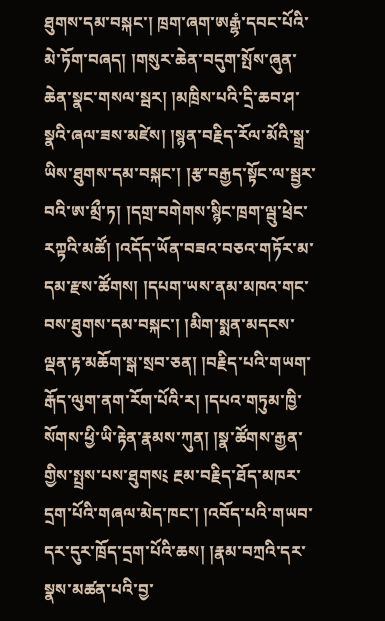ཐུགས་དམ་བསྐང་། ཁྲག་ཞག་ཨརྒྷཾ་དབང་པོའི་མེ་ཏོག་བཞད། །གསུར་ཆེན་བདུག་སྤོས་ཞུན་ཆེན་སྣང་གསལ་སྦར། །མཁྲིས་པའི་དྲི་ཆབ་ཤ་སྣའི་ཞལ་ཟས་མཛེས། །སྙན་བརྗིད་རོལ་མོའི་སྒྲ་ཡིས་ཐུགས་དམ་བསྐང་། །རྩ་བརྒྱད་སྟོང་ལ་སྦྱར་བའི་ཨ་མྲྀ་ཏ། །དགྲ་བགེགས་སྙིང་ཁྲག་ལྦུ་ཕྲེང་རཀྟའི་མཚོ། །འདོད་ཡོན་བཟའ་བཅའ་གཏོར་མ་དམ་རྫས་ཚོགས། །དཔག་ཡས་ནམ་མཁའ་གང་བས་ཐུགས་དམ་བསྐང་། །མིག་སྨན་མདངས་ལྡན་རྟ་མཆོག་སྒ་སྲབ་ཅན། །བརྗིད་པའི་གཡག་རྒོད་ལུག་ནག་རོག་པོའི་ར། །དཔའ་གཏུམ་ཁྱི་སོགས་ཕྱི་ཡི་རྟེན་རྣམས་ཀུན། །སྣ་ཚོགས་རྒྱན་གྱིས་སྤྲས་པས་ཐུགས༴ རྔམ་བརྗིད་ཐོད་མཁར་དྲག་པོའི་གཞལ་མེད་ཁང་། །འབོད་པའི་གཡབ་དར་དུར་ཁྲོད་དྲག་པོའི་ཆས། །རྣམ་བཀྲའི་དར་སྣས་མཚན་པའི་བྱ་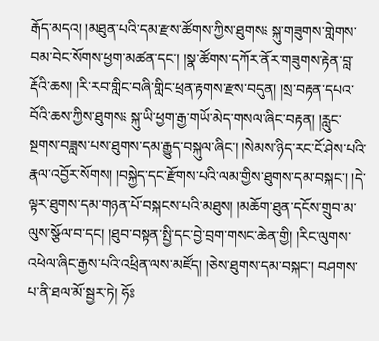རྒོད་མདའ། །མཐུན་པའི་དམ་རྫས་ཚོགས་ཀྱིས་ཐུགས༴ སྐུ་གཟུགས་གླེགས་བམ་བེང་སོགས་ཕྱག་མཚན་དང་། །སྣ་ཚོགས་དཀོར་ནོར་གཟུགས་རྟེན་བླ་རྡོའི་ཆས། །རི་རབ་གླིང་བཞི་གླིང་ཕྲན་རྟགས་རྫས་བདུན། །སྲ་བརྟན་དཔའ་བོའི་ཆས་ཀྱིས་ཐུགས༴ སྐུ་ཡི་ཕྱག་རྒྱ་གཡོ་མེད་གསལ་ཞིང་བརྟན། །རླུང་སྔགས་བཟླས་པས་ཐུགས་དམ་རྒྱུད་བསྐུལ་ཞིང་། །སེམས་ཉིད་རང་ངོ་ཤེས་པའི་རྣལ་འབྱོར་སོགས། །བསྐྱེད་དང་རྫོགས་པའི་ལམ་གྱིས་ཐུགས་དམ་བསྐང་། །དེ་ལྟར་ཐུགས་དམ་གཉན་པོ་བསྐངས་པའི་མཐུས། །མཆོག་ཐུན་དངོས་གྲུབ་མ་ལུས་སྩོལ་བ་དང། །ཐུབ་བསྟན་སྤྱི་དང་བྱེ་བྲག་གསང་ཆེན་གྱི། །རིང་ལུགས་འཕེལ་ཞིང་རྒྱས་པའི་འཕྲིན་ལས་མཛོད། །ཅེས་ཐུགས་དམ་བསྐང་། བཤགས་པ་ནི་ཐལ་མོ་སྦྱར་ཏེ། ཧོཿ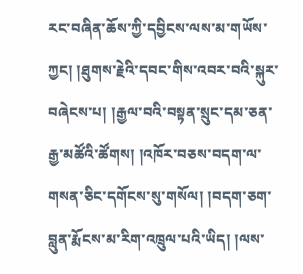རང་བཞིན་ཆོས་ཀྱི་དབྱིངས་ལས་མ་གཡོས་ཀྱང། །ཐུགས་རྗེའི་དབང་གིས་འབར་བའི་སྐུར་བཞེངས་པ། །རྒྱལ་བའི་བསྟན་སྲུང་དམ་ཅན་རྒྱ་མཚོའི་ཚོགས། །འཁོར་བཅས་བདག་ལ་གསན་ཅིང་དགོངས་སུ་གསོལ། །བདག་ཅག་བླུན་རྨོངས་མ་རིག་འཁྲུལ་པའི་ཡིད། །ལས་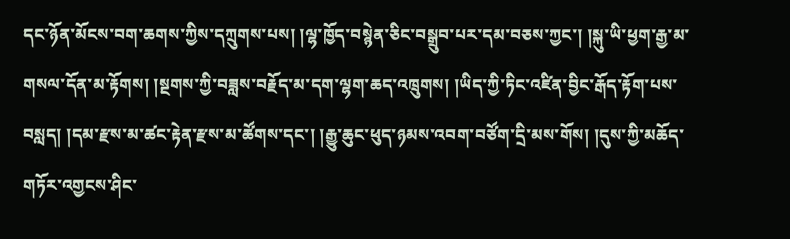དང་ཉོན་མོངས་བག་ཆགས་ཀྱིས་དཀྲུགས་པས། །ལྷ་ཁྱོད་བསྙེན་ཅིང་བསྒྲུབ་པར་དམ་བཅས་ཀྱང་། །སྐུ་ཡི་ཕྱག་རྒྱ་མ་གསལ་དོན་མ་རྟོགས། །སྔགས་ཀྱི་བཟླས་བརྗོད་མ་དག་ལྷག་ཆད་འཁྲུགས། །ཡིད་ཀྱི་ཏིང་འཛིན་བྱིང་རྒོད་རྟོག་པས་བསླད། །དམ་རྫས་མ་ཚང་རྟེན་རྫས་མ་ཚོགས་དང་། །རྒྱུ་ཆུང་ཕུད་ཉམས་འབག་བཙོག་དྲི་མས་གོས། །དུས་ཀྱི་མཆོད་གཏོར་འགྱངས་ཤིང་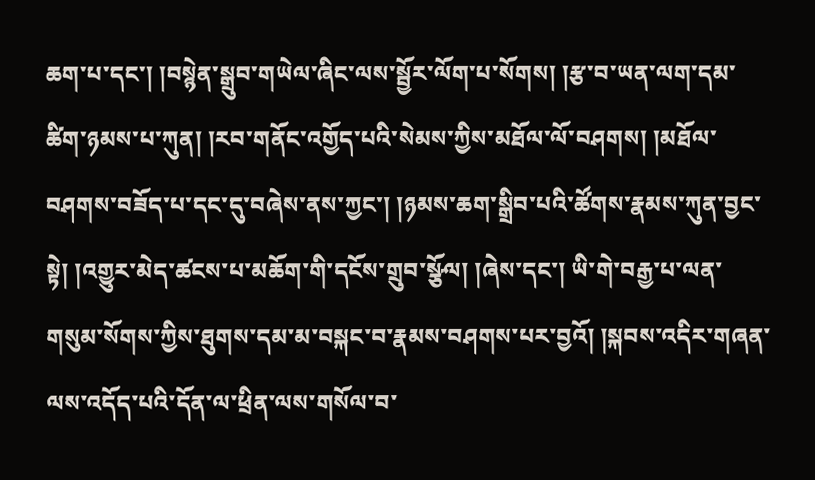ཆག་པ་དང་། །བསྙེན་སྒྲུབ་གཡེལ་ཞིང་ལས་སྦྱོར་ལོག་པ་སོགས། །རྩ་བ་ཡན་ལག་དམ་ཚིག་ཉམས་པ་ཀུན། །རབ་གནོང་འགྱོད་པའི་སེམས་ཀྱིས་མཐོལ་ལོ་བཤགས། །མཐོལ་བཤགས་བཟོད་པ་དང་དུ་བཞེས་ནས་ཀྱང་། །ཉམས་ཆག་སྒྲིབ་པའི་ཚོགས་རྣམས་ཀུན་བྱང་སྟེ། །འགྱུར་མེད་ཚངས་པ་མཆོག་གི་དངོས་གྲུབ་སྩོལ། །ཞེས་དང་། ཡི་གེ་བརྒྱ་པ་ལན་གསུམ་སོགས་ཀྱིས་ཐུགས་དམ་མ་བསྐང་བ་རྣམས་བཤགས་པར་བྱའོ། །སྐབས་འདིར་གཞན་ལས་འདོད་པའི་དོན་ལ་ཕྲིན་ལས་གསོལ་བ་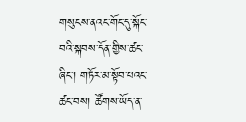གསུངས་ནའང་གོང་དུ་སྐོང་བའི་སྐབས་དོན་གྱིས་ཚང་ཞིང་། གཏོར་མ་སྟོབ་པའང་ཚང་བས། ཚོགས་ཡོད་ན་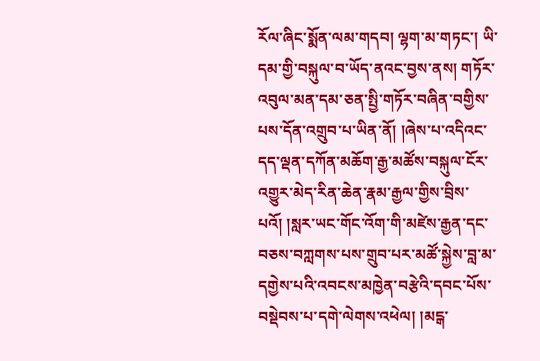རོལ་ཞིང་སྨོན་ལམ་གདབ། ལྷག་མ་གཏང་། ཡི་དམ་གྱི་བསྐུལ་བ་ཡོད་ནའང་བྱས་ནས། གཏོར་འབུལ་མན་དམ་ཅན་སྤྱི་གཏོར་བཞིན་བགྱིས་པས་དོན་འགྲུབ་པ་ཡིན་ནོ། །ཞེས་པ་འདིའང་དད་ལྡན་དཀོན་མཆོག་རྒྱ་མཚོས་བསྐུལ་ངོར་འགྱུར་མེད་རིན་ཆེན་རྣམ་རྒྱལ་གྱིས་བྲིས་པའོ། །སླར་ཡང་གོང་འོག་གི་མཛེས་རྒྱན་དང་བཅས་བཀླགས་པས་གྲུབ་པར་མཚོ་སྐྱེས་བླ་མ་དགྱེས་པའི་འབངས་མཁྱེན་བརྩེའི་དབང་པོས་བསྡེབས་པ་དགེ་ལེགས་འཕེལ། །མངྒ་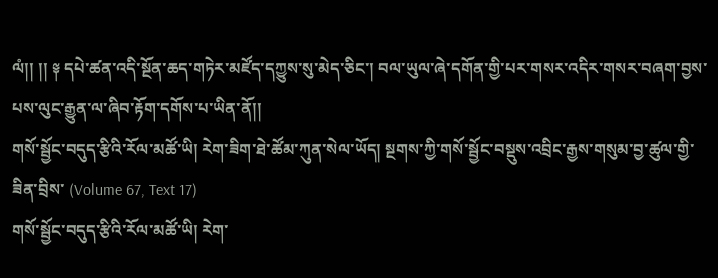ལཾ།། །། ༈ དཔེ་ཚན་འདི་སྔོན་ཆད་གཏེར་མཛོད་དཀྱུས་སུ་མེད་ཅིང་། བལ་ཡུལ་ཞེ་དགོན་གྱི་པར་གསར་འདིར་གསར་བཞག་བྱས་པས་ལུང་རྒྱུན་ལ་ཞིབ་རྟོག་དགོས་པ་ཡིན་ནོ།།
གསོ་སྦྱོང་བདུད་རྩིའི་རོལ་མཚོ་ཡི། རེག་ཟིག་ཐེ་ཚོམ་ཀུན་སེལ་ཡོད། སྔགས་ཀྱི་གསོ་སྦྱོང་བསྡུས་འབྲིང་རྒྱས་གསུམ་བྱ་ཚུལ་གྱི་ཟིན་བྲིས་ (Volume 67, Text 17)
གསོ་སྦྱོང་བདུད་རྩིའི་རོལ་མཚོ་ཡི། རེག་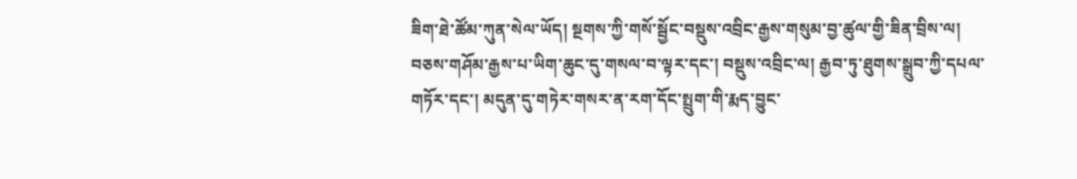ཟིག་ཐེ་ཚོམ་ཀུན་སེལ་ཡོད། སྔགས་ཀྱི་གསོ་སྦྱོང་བསྡུས་འབྲིང་རྒྱས་གསུམ་བྱ་ཚུལ་གྱི་ཟིན་བྲིས་ལ། བཅས་གཤོམ་རྒྱས་པ་ཡིག་ཆུང་དུ་གསལ་བ་ལྟར་དང་། བསྡུས་འབྲིང་ལ། རྒྱབ་ཏུ་ཐུགས་སྒྲུབ་ཀྱི་དཔལ་གཏོར་དང་། མདུན་དུ་གཏེར་གསར་ན་རག་དོང་སྤྲུག་གི་རྨད་བྱུང་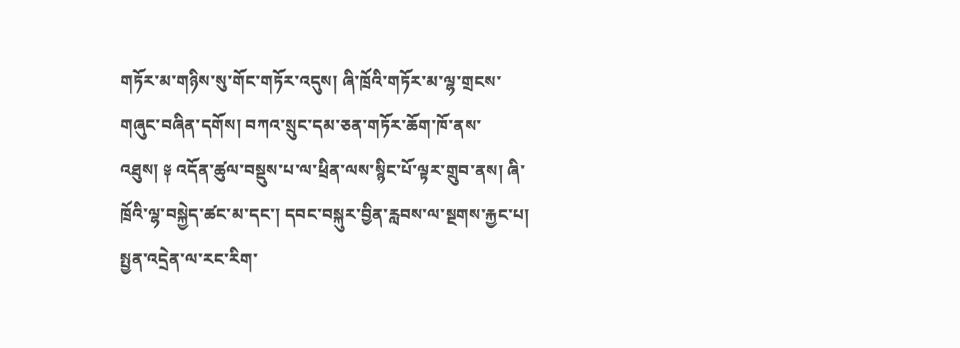གཏོར་མ་གཉིས་སུ་གོང་གཏོར་འདུས། ཞི་ཁྲོའི་གཏོར་མ་ལྷ་གྲངས་གཞུང་བཞིན་དགོས། བཀའ་སྲུང་དམ་ཅན་གཏོར་ཆོག་ཁོ་ནས་འཐུས། ༈ འདོན་ཚུལ་བསྡུས་པ་ལ་ཕྲིན་ལས་སྙིང་པོ་ལྟར་གྲུབ་ནས། ཞི་ཁྲོའི་ལྷ་བསྐྱེད་ཚང་མ་དང་། དབང་བསྐུར་བྱིན་རླབས་ལ་སྔགས་རྐྱང་པ། སྤྱན་འདྲེན་ལ་རང་རིག་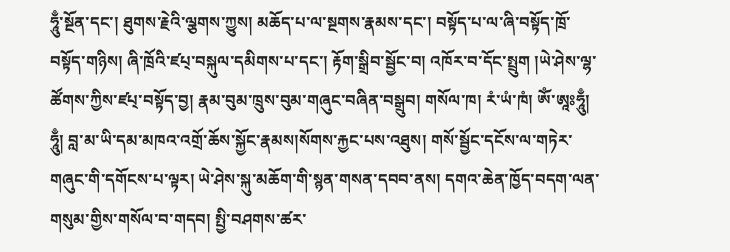ཧཱུྃ་སྔོན་དང་། ཐུགས་རྗེའི་ལྕགས་ཀྱུས། མཆོད་པ་ལ་སྔགས་རྣམས་དང་། བསྟོད་པ་ལ་ཞི་བསྟོད་ཁྲོ་བསྟོད་གཉིས། ཞི་ཁྲོའི་ཛཔ྄་བསྐུལ་དམིགས་པ་དང་། རྟོག་སྒྲིབ་སྦྱོང་བ། འཁོར་བ་དོང་སྤྲུག །ཡེ་ཤེས་ལྷ་ཚོགས་ཀྱིས་ཛཔ྄་བསྟོད་བྱ། རྣམ་བུམ་ཁྲུས་བུམ་གཞུང་བཞིན་བསྒྲུབ། གསོལ་ཁ། རཾ་ཡཾ་ཁཾ། ཨོཾ་ཨཱཿཧཱུྃ། ཧཱུྃ། བླ་མ་ཡི་དམ་མཁའ་འགྲོ་ཆོས་སྐྱོང་རྣམས།སོགས་རྐྱང་པས་འཐུས། གསོ་སྦྱོང་དངོས་ལ་གཏེར་གཞུང་གི་དགོངས་པ་ལྟར། ཡེ་ཤེས་སྐུ་མཆོག་གི་སྙན་གསན་དབབ་ནས། དགའ་ཆེན་ཁྱོད་བདག་ལན་གསུམ་གྱིས་གསོལ་བ་གདབ། སྤྱི་བཤགས་ཚར་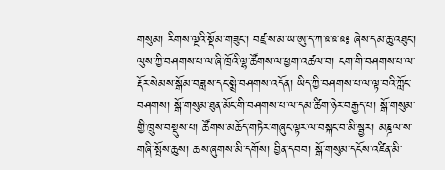གསུམ། རིགས་ལྔའི་སྡོམ་གཟུང་། བཛྲ་ས་མ་ཡ་ཨུ་ད་ཀ་ཋ་ཋ་ཋ༔ ཞེས་དམ་ཆུ་འཐུང་། ལུས་ཀྱི་བཤགས་པ་ལ་ཞི་ཁྲོའི་ལྷ་ཚོགས་ལ་ཕྱག་འཚལ་བ། ངག་གི་བཤགས་པ་ལ་རྡོར་སེམས་སྒོམ་བཟླས་དང་སྨྲེ་བཤགས་འདོན། ཡིད་ཀྱི་བཤགས་པ་ལ་ལྟ་བའི་ཀློང་བཤགས། སྒོ་གསུམ་ཐུན་མོང་གི་བཤགས་པ་ལ་དམ་ཚིག་ཉེར་བརྒྱད་པ། སྒོ་གསུམ་གྱི་ཁྲུས་བསྡུས་པ། ཚོགས་མཆོད་གཏེར་གཞུང་ལྟར་ལ་བསྐང་བ་མི་སྦྱར། མཎྜལ་ས་གཞི་སྤོས་ཆུས། ཆས་ཞུགས་མི་དགོས། བྱིན་དབབ། སྒོ་གསུམ་དངོས་འཛིན་མི་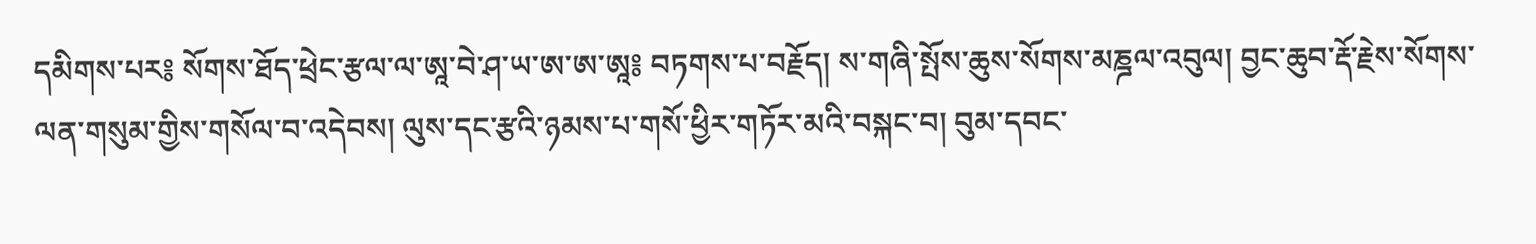དམིགས་པར༔ སོགས་ཐོད་ཕྲེང་རྩལ་ལ་ཨཱ་བེ་ཤ་ཡ་ཨ་ཨ་ཨཱ༔ བཏགས་པ་བརྗོད། ས་གཞི་སྤོས་ཆུས་སོགས་མཎྜལ་འབུལ། བྱང་ཆུབ་རྡོ་རྗེས་སོགས་ལན་གསུམ་གྱིས་གསོལ་བ་འདེབས། ལུས་དང་རྩའི་ཉམས་པ་གསོ་ཕྱིར་གཏོར་མའི་བསྐང་བ། བུམ་དབང་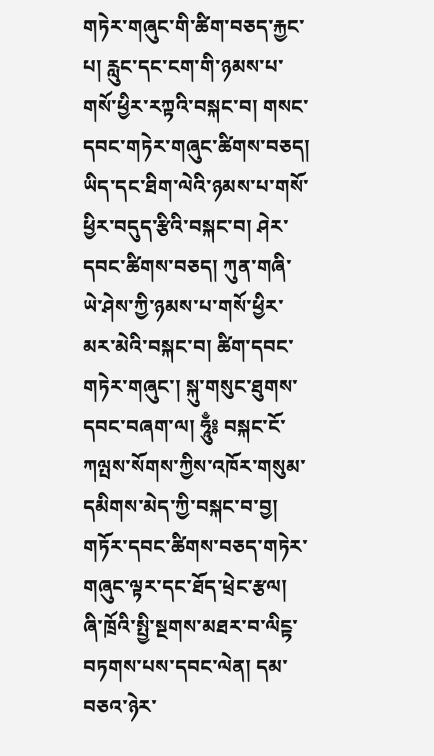གཏེར་གཞུང་གི་ཚིག་བཅད་རྐྱང་པ། རླུང་དང་ངག་གི་ཉམས་པ་གསོ་ཕྱིར་རཀྟའི་བསྐང་བ། གསང་དབང་གཏེར་གཞུང་ཚིགས་བཅད། ཡིད་དང་ཐིག་ལེའི་ཉམས་པ་གསོ་ཕྱིར་བདུད་རྩིའི་བསྐང་བ། ཤེར་དབང་ཚིགས་བཅད། ཀུན་གཞི་ཡེ་ཤེས་ཀྱི་ཉམས་པ་གསོ་ཕྱིར་མར་མེའི་བསྐང་བ། ཚིག་དབང་གཏེར་གཞུང་། སྐུ་གསུང་ཐུགས་དབང་བཞག་ལ། ཧཱུྃ༔ བསྐང་ངོ་ཀལྤས་སོགས་ཀྱིས་འཁོར་གསུམ་དམིགས་མེད་ཀྱི་བསྐང་བ་བྱ། གཏོར་དབང་ཚིགས་བཅད་གཏེར་གཞུང་ལྟར་དང་ཐོད་ཕྲེང་རྩལ། ཞི་ཁྲོའི་སྤྱི་སྔགས་མཐར་བ་ལིངྟ་བཏགས་པས་དབང་ལེན། དམ་བཅའ་ཉེར་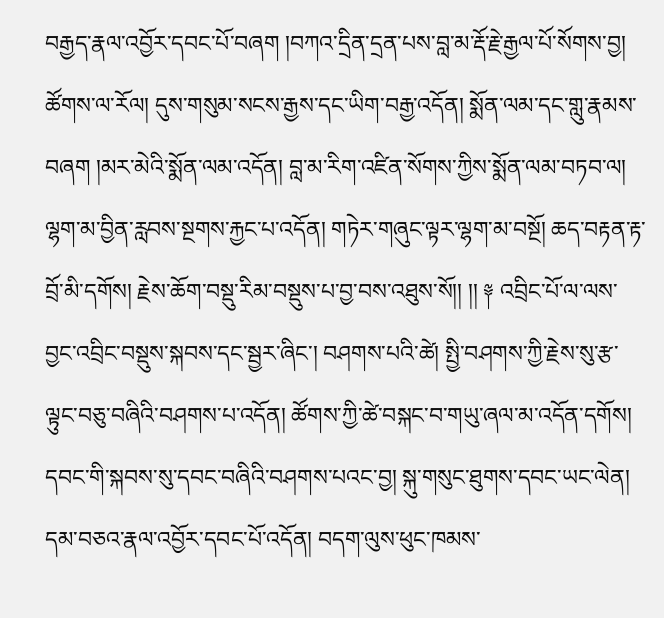བརྒྱད་རྣལ་འབྱོར་དབང་པོ་བཞག །བཀའ་དྲིན་དྲན་པས་བླ་མ་རྡོ་རྗེ་རྒྱལ་པོ་སོགས་བྱ། ཚོགས་ལ་རོལ། དུས་གསུམ་སངས་རྒྱས་དང་ཡིག་བརྒྱ་འདོན། སྨོན་ལམ་དང་གླུ་རྣམས་བཞག །མར་མེའི་སྨོན་ལམ་འདོན། བླ་མ་རིག་འཛིན་སོགས་ཀྱིས་སྨོན་ལམ་བཏབ་ལ། ལྷག་མ་བྱིན་རླབས་སྔགས་རྐྱང་པ་འདོན། གཏེར་གཞུང་ལྟར་ལྷག་མ་བསྔོ། ཆད་བརྟན་རྟ་བྲོ་མི་དགོས། རྗེས་ཆོག་བསྡུ་རིམ་བསྡུས་པ་བྱ་བས་འཐུས་སོ།། །། ༈ འབྲིང་པོ་ལ་ལས་བྱང་འབྲིང་བསྡུས་སྐབས་དང་སྦྱར་ཞིང་། བཤགས་པའི་ཚེ། སྤྱི་བཤགས་ཀྱི་རྗེས་སུ་རྩ་ལྟུང་བཅུ་བཞིའི་བཤགས་པ་འདོན། ཚོགས་ཀྱི་ཚེ་བསྐང་བ་གཡུ་ཞལ་མ་འདོན་དགོས། དབང་གི་སྐབས་སུ་དབང་བཞིའི་བཤགས་པའང་བྱ། སྐུ་གསུང་ཐུགས་དབང་ཡང་ལེན། དམ་བཅའ་རྣལ་འབྱོར་དབང་པོ་འདོན། བདག་ལུས་ཕུང་ཁམས་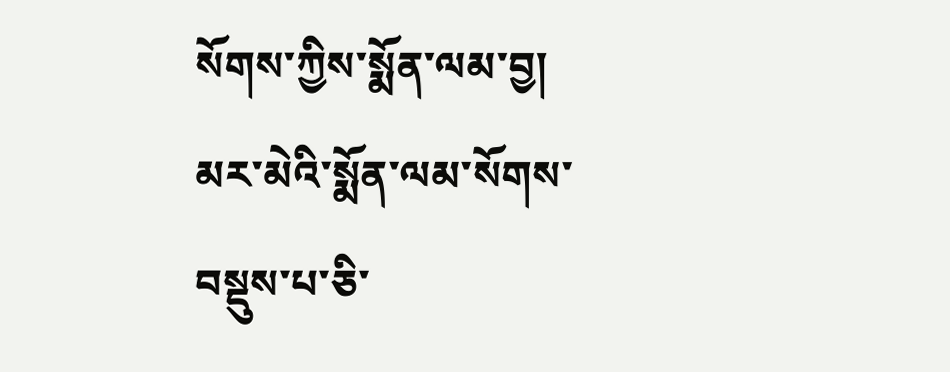སོགས་ཀྱིས་སྨོན་ལམ་བྱ། མར་མེའི་སྨོན་ལམ་སོགས་བསྡུས་པ་ཅི་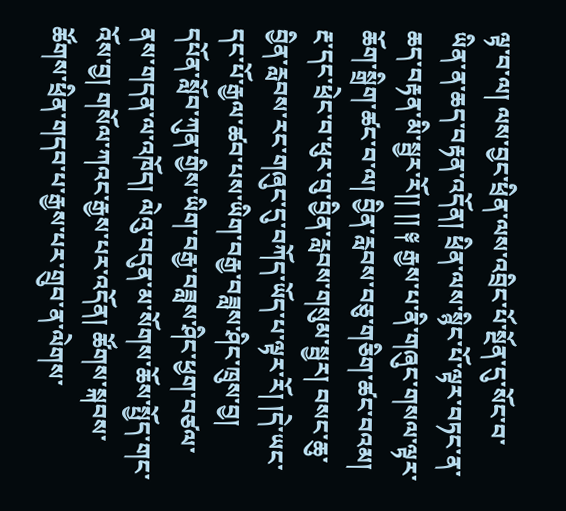ལྟ་བ་ལ། ལས་བྱང་ཕྲིན་ལས་འབྲིང་པོ་སྔོན་དུ་སོང་བ་ཡིན་ན་ཆད་བརྟན་འདོན། ཕྲིན་ལས་སྙིང་པོ་ལྟར་བཏང་ན་ཆད་བརྟན་མི་སྦྱར་རོ།། །། ༈ རྒྱས་པ་ནི་གཞུང་གསལ་ལྟར་ཆོག་སྒྲིག་ཚང་བ་ལ། བྱིན་རླབས་བཅུ་གཅིག་ཚང་བའམ། རྔ་དང་ཕྲེང་བ་ཕུར་བུ་བྱིན་རླབས་གསུམ་སྦྱར། བསང་ཆུ་བྱིན་རླབས་རང་གཞུང་དུ་བཀོད་ཡོད་པ་ལྟར་རོ། །དེ་ཡང་དང་པོ་རྒྱལ་ཚབ་པས་ཡིག་བརྒྱ་བཟླས་ཤིང་ཁྲུས་བྱ། དཔོན་སློབ་ཀུན་གྱིས་ཡིག་བརྒྱ་བཟླས་ཤིང་ཕྱག་བཙལ་ནས་གདན་ལ་འཁོད། ལེའུ་བདུན་མ་སོགས་ཆོས་སྤྱོད་གང་འོས་བྱ། གསོལ་ཀའང་རྒྱས་པར་འདོན། ཚོགས་སྐབས་ཚོགས་ཕྲིན་གདབ་པ་རྒྱས་པར་གྲུབ་ན་ལེགས་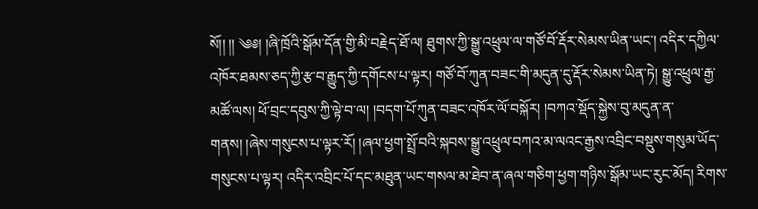སོ།། །། ༄༅། །ཞི་ཁྲོའི་སྒོམ་དོན་གྱི་མི་བརྗེད་ཐོ་ལ། ཐུགས་ཀྱི་སྒྱུ་འཕྲུལ་ལ་གཙོ་བོ་རྡོར་སེམས་ཡིན་ཡང་། འདིར་དཀྱིལ་འཁོར་ཐམས་ཅད་ཀྱི་རྩ་བ་རྒྱུད་ཀྱི་དགོངས་པ་ལྟར། གཙོ་བོ་ཀུན་བཟང་གི་མདུན་དུ་རྡོར་སེམས་ཡིན་ཏེ། སྒྱུ་འཕྲུལ་རྒྱ་མཚོ་ལས། ཕོ་བྲང་དབུས་ཀྱི་ལྟེ་བ་ལ། །བདག་པོ་ཀུན་བཟང་འཁོར་ལོ་བསྐོར། །བཀའ་སྡོད་སྐྱེས་བུ་མདུན་ན་གནས། །ཞེས་གསུངས་པ་ལྟར་རོ། །ཞལ་ཕྱག་སྤྲོ་བའི་སྐབས་སྒྱུ་འཕྲུལ་བཀའ་མ་ལའང་རྒྱས་འབྲིང་བསྡུས་གསུམ་ཡོད་གསུངས་པ་ལྟར། འདིར་འབྲིང་པོ་དང་མཐུན་ཡང་གསལ་མ་ཐེབ་ན་ཞལ་གཅིག་ཕྱག་གཉིས་སྒོམ་ཡང་རུང་མོད། རིགས་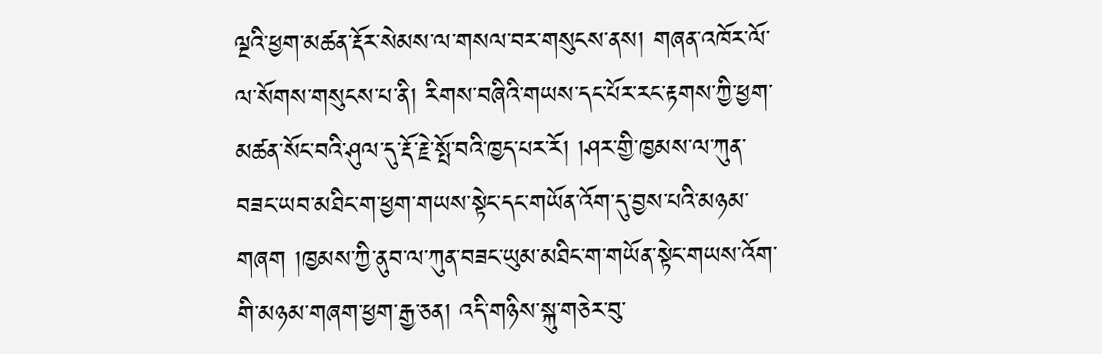ལྔའི་ཕྱག་མཚན་རྡོར་སེམས་ལ་གསལ་བར་གསུངས་ནས། གཞན་འཁོར་ལོ་ལ་སོགས་གསུངས་པ་ནི། རིགས་བཞིའི་གཡས་དང་པོར་རང་རྟགས་ཀྱི་ཕྱག་མཚན་སོང་བའི་ཤུལ་དུ་རྡོ་རྗེ་སྤོ་བའི་ཁྱད་པར་རོ། །ཤར་གྱི་ཁྱམས་ལ་ཀུན་བཟང་ཡབ་མཐིང་ག་ཕྱག་གཡས་སྟེང་དང་གཡོན་འོག་དུ་བྱས་པའི་མཉམ་གཞག །ཁྱམས་ཀྱི་ནུབ་ལ་ཀུན་བཟང་ཡུམ་མཐིང་ག་གཡོན་སྟེང་གཡས་འོག་གི་མཉམ་གཞག་ཕྱག་རྒྱ་ཅན། འདི་གཉིས་སྐུ་གཅེར་བུ་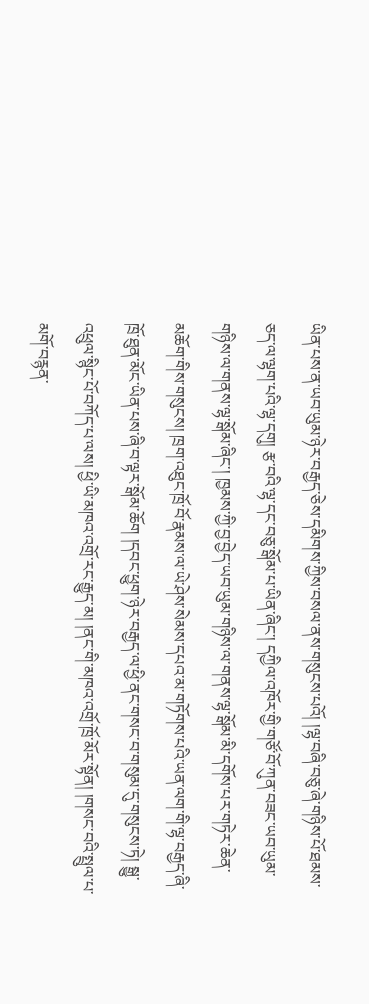ཡིན་པས་ན་ཡབ་ཡུམ་ཉེར་བརྒྱད་ཅེས་དམིགས་ཀྱིས་བསལ་ནས་གསུངས་པའོ། །ལྷ་བཞི་བཅུ་ཞེ་གཉིས་པོ་ཐམས་ཅད་ལ་ལྷག་པའི་ལྷ་དགུ། རྩ་བའི་ལྷ་དང་བཅུ་སྒོམ་པ་ཡིན་ཞིང་། དཀྱིལ་འཁོར་གྱི་གཙོ་བོ་ཀུན་བཟང་ཡབ་ཡུམ་གཉིས་ལ་གནས་ལྷ་སྒོམ་ཞིང་། ཁྱམས་ཀྱི་བྱ་བྱེད་ཡབ་ཡུམ་གཉིས་ལ་གནས་ལྷ་སྒོམ་མི་དགོས་པར་གཏེར་ཆེན་མཆོག་གིས་གསུངས། ཁྲག་འཐུང་ཁྲོ་བོ་རྣམས་ལ་ཡེ་ཤེས་སེམས་དཔའ་མ་གཏོགས་པའི་ཡན་ལག་གི་ལྷ་བརྒྱད་ཞི་ཁྲོ་ཐུན་མོང་ཡིན་པས་ཞི་བ་ལྟར་སྒོམ་ཆོག །དབང་ཕྱུག་ཉེར་བརྒྱད་ལ་ཕྱི་ནང་གསང་བ་གསུམ་དུ་གསུངས་ཏེ། སྒྱུ་འཕྲུལ་སྙིང་པོ་བཀོད་པ་ལས། ཕྱི་ཡི་མཁའ་འགྲོ་རང་རྒྱུད་མ། །ནང་གི་མཁའ་འགྲོ་ཁྲོ་མོར་སྟོན། །གསང་བའི་སྤྲུལ་པ་མགོ་བརྙན་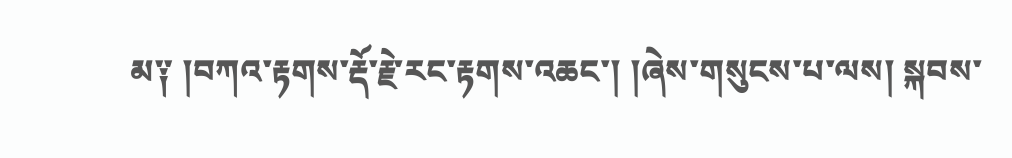མ༑ །བཀའ་རྟགས་རྡོ་རྗེ་རང་རྟགས་འཆང་། །ཞེས་གསུངས་པ་ལས། སྐབས་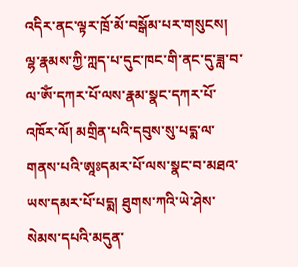འདིར་ནང་ལྟར་ཁྲོ་མོ་བསྒོམ་པར་གསུངས། ལྷ་རྣམས་ཀྱི་ཀླད་པ་དུང་ཁང་གི་ནང་དུ་ཟླ་བ་ལ་ཨོཾ་དཀར་པོ་ལས་རྣམ་སྣང་དཀར་པོ་འཁོར་ལོ། མགྲིན་པའི་དབུས་སུ་པདྨ་ལ་གནས་པའི་ཨཱཿདམར་པོ་ལས་སྣང་བ་མཐའ་ཡས་དམར་པོ་པདྨ། ཐུགས་ཀའི་ཡེ་ཤེས་སེམས་དཔའི་མདུན་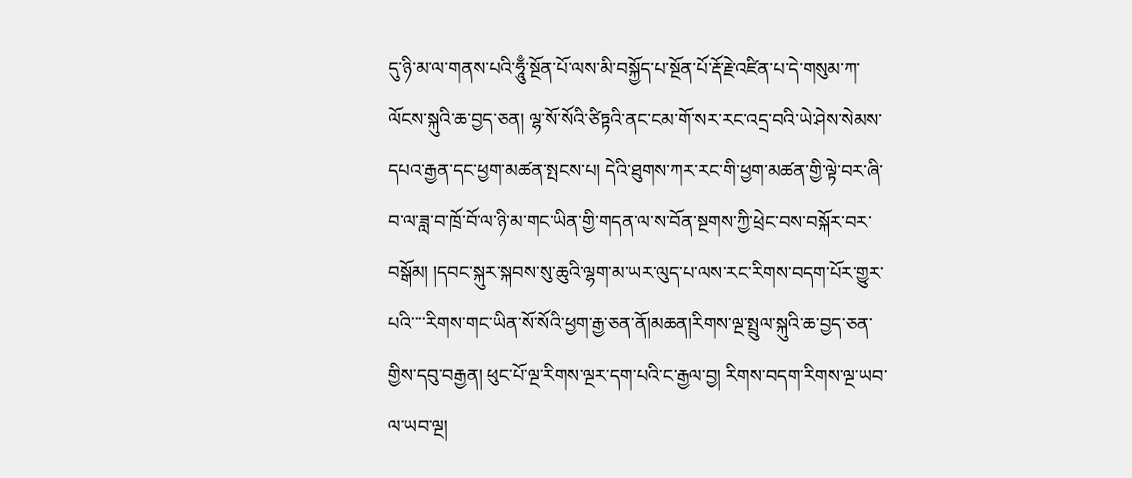དུ་ཉི་མ་ལ་གནས་པའི་ཧཱུྃ་སྔོན་པོ་ལས་མི་བསྐྱོད་པ་སྔོན་པོ་རྡོ་རྗེ་འཛིན་པ་དེ་གསུམ་ཀ་ལོངས་སྐུའི་ཆ་བྱད་ཅན། ལྷ་སོ་སོའི་ཙིཏྟའི་ནང་ངམ་གོ་སར་རང་འདྲ་བའི་ཡེ་ཤེས་སེམས་དཔའ་རྒྱན་དང་ཕྱག་མཚན་སྤངས་པ། དེའི་ཐུགས་ཀར་རང་གི་ཕྱག་མཚན་གྱི་ལྟེ་བར་ཞི་བ་ལ་ཟླ་བ་ཁྲོ་བོ་ལ་ཉི་མ་གང་ཡིན་གྱི་གདན་ལ་ས་བོན་སྔགས་ཀྱི་ཕྲེང་བས་བསྐོར་བར་བསྒོམ། །དབང་སྐུར་སྐབས་སུ་ཆུའི་ལྷག་མ་ཡར་ལུད་པ་ལས་རང་རིགས་བདག་པོར་གྱུར་པའི་་་་རིགས་གང་ཡིན་སོ་སོའི་ཕྱག་རྒྱ་ཅན་ནོ།མཆན།རིགས་ལྔ་སྤྲུལ་སྐུའི་ཆ་བྱད་ཅན་གྱིས་དབུ་བརྒྱན། ཕུང་པོ་ལྔ་རིགས་ལྔར་དག་པའི་ང་རྒྱལ་བྱ། རིགས་བདག་རིགས་ལྔ་ཡབ་ལ་ཡབ་ལྔ།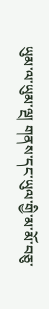ཡུམ་ལ་ཡུམ་ལྔ། གནས་དང་ཡུལ་གྱི་མ་མོ་བཅུ་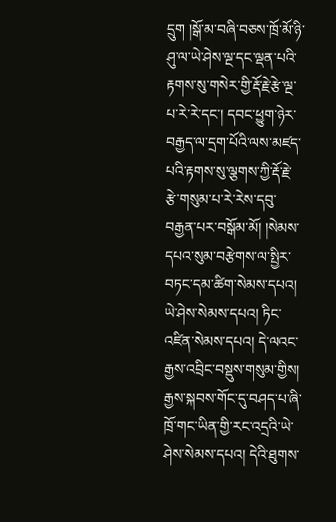དྲུག །སྒོ་མ་བཞི་བཅས་ཁྲོ་མོ་ཉི་ཤུ་ལ་ཡེ་ཤེས་ལྔ་དང་ལྡན་པའི་རྟགས་སུ་གསེར་གྱི་རྡོ་རྗེ་རྩེ་ལྔ་པ་རེ་རེ་དང་། དབང་ཕྱུག་ཉེར་བརྒྱད་ལ་དྲག་པོའི་ལས་མཛད་པའི་རྟགས་སུ་ལྕགས་ཀྱི་རྡོ་རྗེ་རྩེ་གསུམ་པ་རེ་རེས་དབུ་བརྒྱན་པར་བསྒོམ་མོ། །སེམས་དཔའ་སུམ་བརྩེགས་ལ་སྤྱིར་བཏང་དམ་ཚིག་སེམས་དཔའ། ཡེ་ཤེས་སེམས་དཔའ། ཏིང་འཛིན་སེམས་དཔའ། དེ་ལའང་རྒྱས་འབྲིང་བསྡུས་གསུམ་གྱིས། རྒྱས་སྐབས་གོང་དུ་བཤད་པ་ཞི་ཁྲོ་གང་ཡིན་གྱི་རང་འདྲའི་ཡེ་ཤེས་སེམས་དཔའ། དེའི་ཐུགས་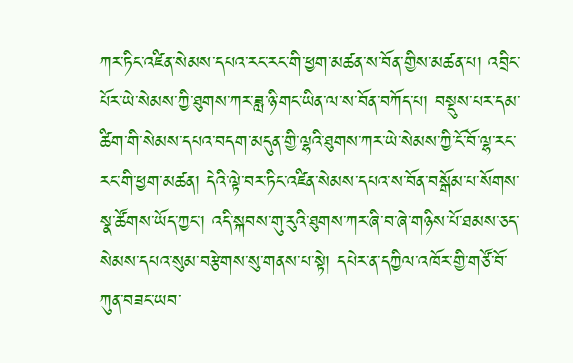ཀར་ཏིང་འཛིན་སེམས་དཔའ་རང་རང་གི་ཕྱག་མཚན་ས་བོན་གྱིས་མཚན་པ། འབྲིང་པོར་ཡེ་སེམས་ཀྱི་ཐུགས་ཀར་ཟླ་ཉི་གང་ཡིན་ལ་ས་བོན་བཀོད་པ། བསྡུས་པར་དམ་ཚིག་གི་སེམས་དཔའ་བདག་མདུན་གྱི་ལྷའི་ཐུགས་ཀར་ཡེ་སེམས་ཀྱི་ངོ་བོ་ལྷ་རང་རང་གི་ཕྱག་མཚན། དེའི་ལྟེ་བར་ཏིང་འཛིན་སེམས་དཔའ་ས་བོན་བསྒོམ་པ་སོགས་སྣ་ཚོགས་ཡོད་ཀྱང་། འདི་སྐབས་གུ་རུའི་ཐུགས་ཀར་ཞི་བ་ཞེ་གཉིས་པོ་ཐམས་ཅད་སེམས་དཔའ་སུམ་བརྩེགས་སུ་གནས་པ་སྟེ། དཔེར་ན་དཀྱིལ་འཁོར་གྱི་གཙོ་བོ་ཀུན་བཟང་ཡབ་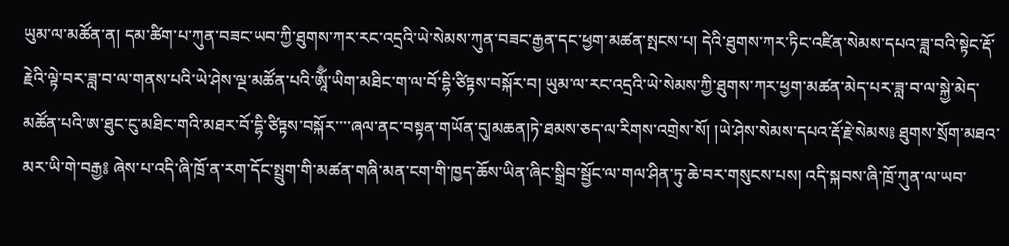ཡུམ་ལ་མཚོན་ན། དམ་ཚིག་པ་ཀུན་བཟང་ཡབ་ཀྱི་ཐུགས་ཀར་རང་འདྲའི་ཡེ་སེམས་ཀུན་བཟང་རྒྱན་དང་ཕྱག་མཚན་སྤངས་པ། དེའི་ཐུགས་ཀར་ཏིང་འཛིན་སེམས་དཔའ་ཟླ་བའི་སྟེང་རྡོ་རྗེའི་ལྟེ་བར་ཟླ་བ་ལ་གནས་པའི་ཡེ་ཤེས་ལྔ་མཚོན་པའི་ཨཱོྃ་ཡིག་མཐིང་ག་ལ་བོ་དྷི་ཙིཏྟས་བསྐོར་བ། ཡུམ་ལ་རང་འདྲའི་ཡེ་སེམས་ཀྱི་ཐུགས་ཀར་ཕྱག་མཚན་མེད་པར་ཟླ་བ་ལ་སྐྱེ་མེད་མཚོན་པའི་ཨ་ཐུང་ངུ་མཐིང་གའི་མཐར་བོ་དྷི་ཙིཏྟས་བསྐོར་་་་ཞལ་ནང་བསྟན་གཡོན་དུ།མཆན།ཏེ་ཐམས་ཅད་ལ་རིགས་འགྲེས་སོ། །ཡེ་ཤེས་སེམས་དཔའ་རྡོ་རྗེ་སེམས༔ ཐུགས་སྲོག་མཐའ་མར་ཡི་གེ་བརྒྱ༔ ཞེས་པ་འདི་ཞི་ཁྲོ་ན་རག་དོང་སྤྲུག་གི་མཚན་གཞི་མན་ངག་གི་ཁྱད་ཆོས་ཡིན་ཞིང་སྒྲིབ་སྦྱོང་ལ་གལ་ཤིན་ཏུ་ཆེ་བར་གསུངས་པས། འདི་སྐབས་ཞི་ཁྲོ་ཀུན་ལ་ཡབ་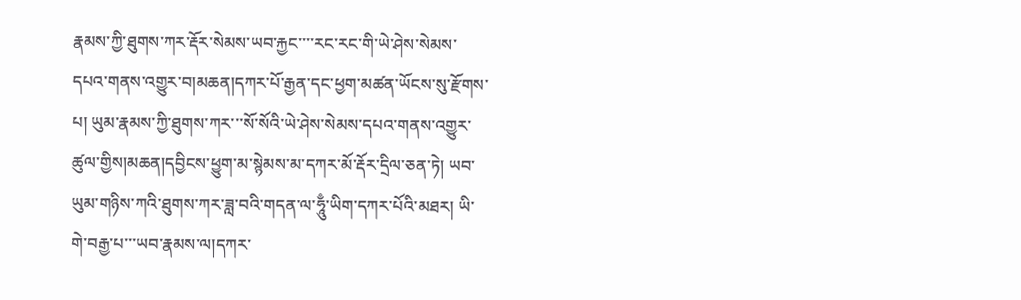རྣམས་ཀྱི་ཐུགས་ཀར་རྡོར་སེམས་ཡབ་རྐྱང་་་་རང་རང་གི་ཡེ་ཤེས་སེམས་དཔའ་གནས་འགྱུར་བ།མཆན།དཀར་པོ་རྒྱན་དང་ཕྱག་མཚན་ཡོངས་སུ་རྫོགས་པ། ཡུམ་རྣམས་ཀྱི་ཐུགས་ཀར་་་སོ་སོའི་ཡེ་ཤེས་སེམས་དཔའ་གནས་འགྱུར་ཚུལ་གྱིས།མཆན།དབྱིངས་ཕྱུག་མ་སྙེམས་མ་དཀར་མོ་རྡོར་དྲིལ་ཅན་ཏེ། ཡབ་ཡུམ་གཉིས་ཀའི་ཐུགས་ཀར་ཟླ་བའི་གདན་ལ་ཧཱུྃ་ཡིག་དཀར་པོའི་མཐར། ཡི་གེ་བརྒྱ་པ་་་ཡབ་རྣམས་ལ།དཀར་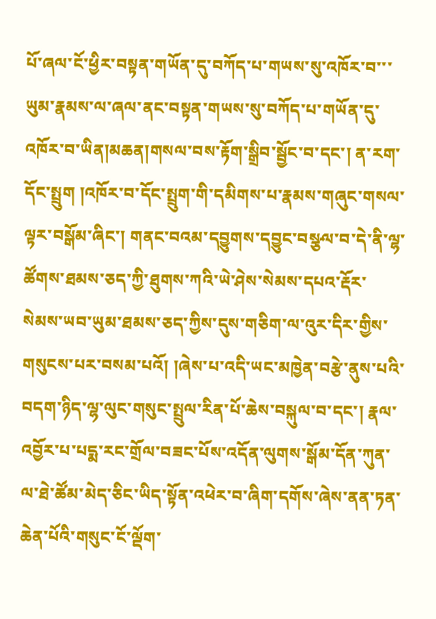པོ་ཞལ་ངོ་ཕྱིར་བསྟན་གཡོན་དུ་བཀོད་པ་གཡས་སུ་འཁོར་བ་་་ཡུམ་རྣམས་ལ་ཞལ་ནང་བསྟན་གཡས་སུ་བཀོད་པ་གཡོན་དུ་འཁོར་བ་ཡིན།མཆན།གསལ་བས་རྟོག་སྒྲིབ་སྦྱོང་བ་དང་། ན་རག་དོང་སྤྲུག །འཁོར་བ་དོང་སྤྲུག་གི་དམིགས་པ་རྣམས་གཞུང་གསལ་ལྟར་བསྒོམ་ཞིང་། གནང་བའམ་དབྱུགས་དབྱུང་བསྩལ་བ་དེ་ནི་ལྷ་ཚོགས་ཐམས་ཅད་ཀྱི་ཐུགས་ཀའི་ཡེ་ཤེས་སེམས་དཔའ་རྡོར་སེམས་ཡབ་ཡུམ་ཐམས་ཅད་ཀྱིས་དུས་གཅིག་ལ་འུར་དིར་གྱིས་གསུངས་པར་བསམ་པའོ། །ཞེས་པ་འདི་ཡང་མཁྱེན་བརྩེ་ནུས་པའི་བདག་ཉིད་ལྷ་ལུང་གསུང་སྤྲུལ་རིན་པོ་ཆེས་བསྐུལ་བ་དང་། རྣལ་འབྱོར་པ་པདྨ་རང་གྲོལ་བཟང་པོས་འདོན་ལུགས་སྒོམ་དོན་ཀུན་ལ་ཐེ་ཚོམ་མེད་ཅིང་ཡིད་སྟོན་འཕེར་བ་ཞིག་དགོས་ཞེས་ནན་ཏན་ཆེན་པོའི་གསུང་ངོ་ལྡོག་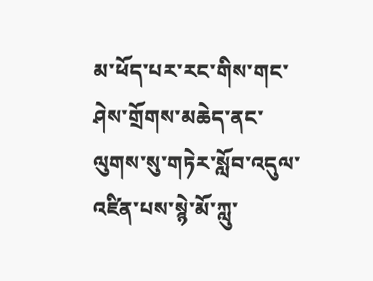མ་ཕོད་པར་རང་གིས་གང་ཤེས་གྲོགས་མཆེད་ནང་ལུགས་སུ་གཏེར་སློབ་འདུལ་འཛིན་པས་སྙེ་མོ་ཀླུ་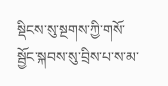སྡིངས་སུ་སྔགས་ཀྱི་གསོ་སྦྱོང་སྐབས་སུ་བྲིས་པ་ས་མ་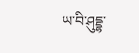ཡ་བི་ཤུདྡྷ་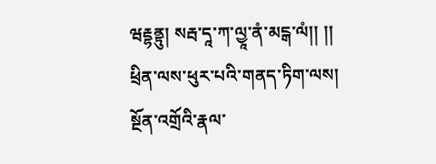ཝརྡྷནྟུ། སརྦ་དཱ་ཀ་ལྱཱ་ནཾ་མངྒ་ལཾ།། །།
ཕྲིན་ལས་ཕུར་པའི་གནད་ཏིག་ལས། སྔོན་འགྲོའི་རྣལ་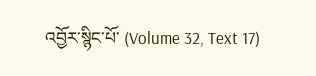འབྱོར་སྙིང་པོ་ (Volume 32, Text 17)